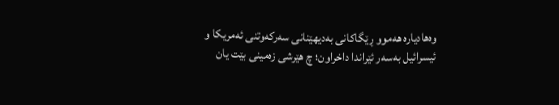وەهادیارە هەموو ڕێگاکانی بەدیهێنانی سەرکەوتنی ئەمریکا و ئیسرائیل بەسەر ئێراندا داخراون؛ چ هێرشی زەمینی بێت یان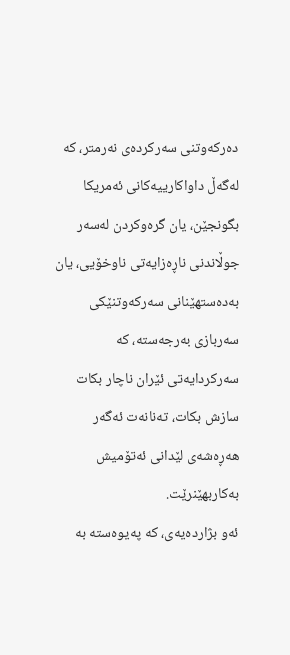دەرکەوتنی سەرکردەی نەرمتر، کە لەگەڵ داواکارییەکانی ئەمریکا بگونجێن، یان گرەوکردن لەسەر جوڵاندنی ناڕەزایەتی ناوخۆیی، یان بەدەستهێنانی سەرکەوتنێکی سەربازی بەرجەستە، کە سەرکردایەتی ئێران ناچار بکات سازش بکات، تەنانەت ئەگەر هەڕەشەی لێدانی ئەتۆمیش بەکاربهێنرێت.
ئەو بژاردەیەی، کە پەیوەستە بە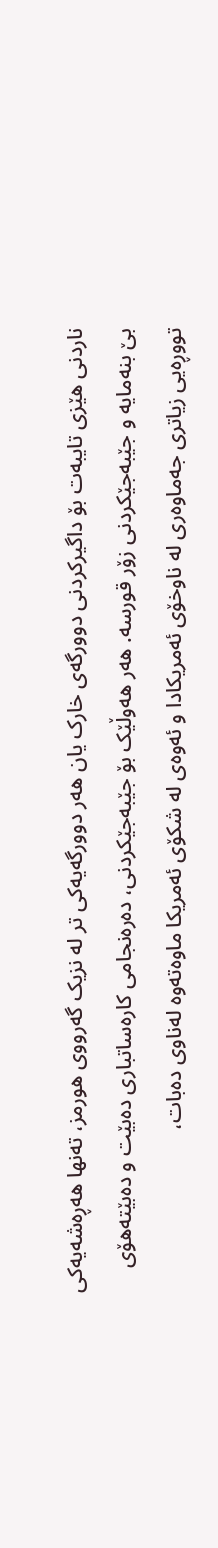ناردنی هێزی تایبەت بۆ داگیرکردنی دوورگەی خارک یان هەر دوورگەیەکی تر لە نزیک گەرووی هورمز، تەنها هەڕەشەیەکی بێ بنەمایە و جێبەجێکردنی زۆر قورسە. هەر هەوڵێک بۆ جێبەجێکردنی، دەرەنجامی کارەساتباری دەبێت و دەبێتەهۆی تووڕەیی زیاتری جەماوەری لە ناوخۆی ئەمریکادا و ئەوەی لە شکۆی ئەمریکا ماوەتەوە لەناوی دەبات،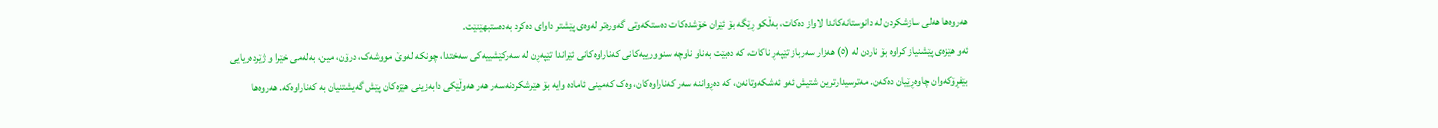هەروەها هەلی سازشکردن لە دانوستانەکاندا لاواز دەکات، بەڵکو ڕێگە بۆ ئێران خۆشدەکات دەستکەوتی گەورەتر لەوەی پێشتر داوای دەکرد بەدەستبهێنێت.
ئەو هێزەی پێشنیاز کراوە بۆ ناردن لە (٥) هەزار سەرباز تێپەڕ ناکات، کە دەبێت بەناو ناوچە سنوورییەکانی کەناراوەکانی ئێراندا تێپەڕن لە سەرکێشییەکی سەختدا، چونکە لەوێ مووشەک، درۆن، مین، بەلەمی خێرا و ژێردەریایی بێفڕۆکەوان چاوەڕێیان دەکەن. مەترسیدارترین شتیش ئەو ئەشکەوتانەن، کە دەڕواننە سەر کەناراوەکان، وەک کەمینی ئامادە وایە بۆ هێرشکردنەسەر هەر هەوڵێکی دابەزینی هێزەکان پێش گەیشتنیان بە کەناراوەکە. هەروەها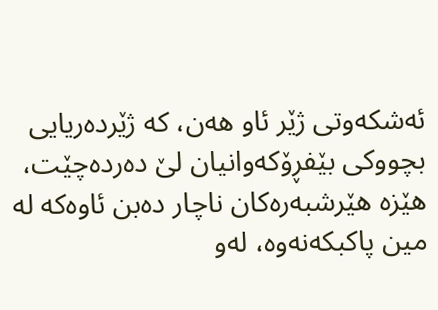ئەشکەوتی ژێر ئاو هەن، کە ژێردەریایی بچووکی بێفڕۆکەوانیان لێ دەردەچێت، هێزە هێرشبەرەکان ناچار دەبن ئاوەکە لە مین پاکبکەنەوە، لەو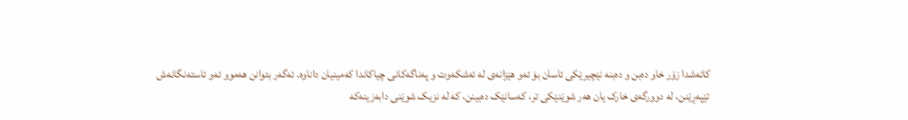کاتەشدا زۆر خاو دەبن و دەبنە نێچیرێکی ئاسان بۆ ئەو هێزانەی لە ئەشکەوت و پەناگەکانی چیاکاندا کەمینیان داناوە. ئەگەر بتوانن هەموو ئەو ئاستەنگانەش تێپەڕێنن، لە دوورگەی خارک یان هەر شوێنێکی تر، کەسانێک دەبینن، کە لە نزیک شوێنی دابەزینەکە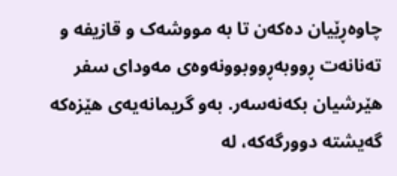چاوەڕێیان دەکەن تا بە مووشەک و قازیفە و تەنانەت ڕووبەڕووبوونەوەی مەودای سفر هێرشیان بکەنەسەر. بەو گریمانەیەی هێزەکە گەیشتە دوورگەکە، لە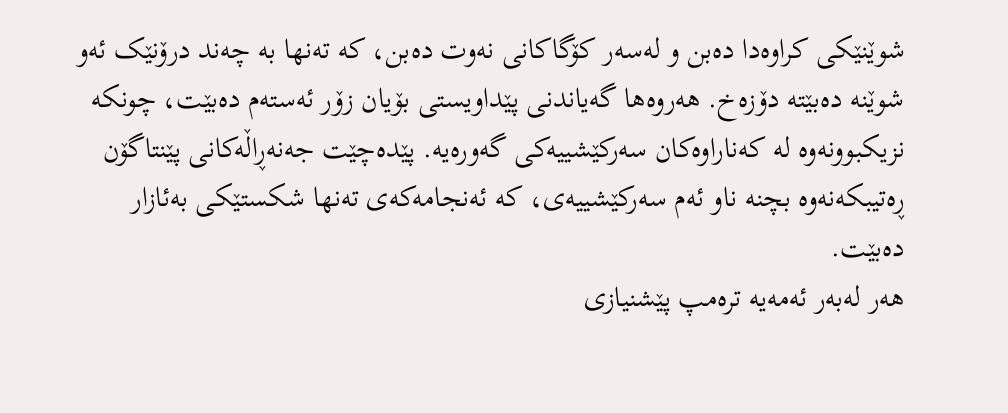شوێنێکی کراوەدا دەبن و لەسەر کۆگاکانی نەوت دەبن، کە تەنها بە چەند درۆنێک ئەو شوێنە دەبێتە دۆزەخ. هەروەها گەیاندنی پێداویستی بۆیان زۆر ئەستەم دەبێت، چونکە نزیکبوونەوە لە کەناراوەکان سەرکێشییەکی گەورەیە. پێدەچێت جەنەڕاڵەکانی پێنتاگۆن ڕەتیبکەنەوە بچنە ناو ئەم سەرکێشییەی، کە ئەنجامەکەی تەنها شکستێکی بەئازار دەبێت.
هەر لەبەر ئەمەیە ترەمپ پێشنیازی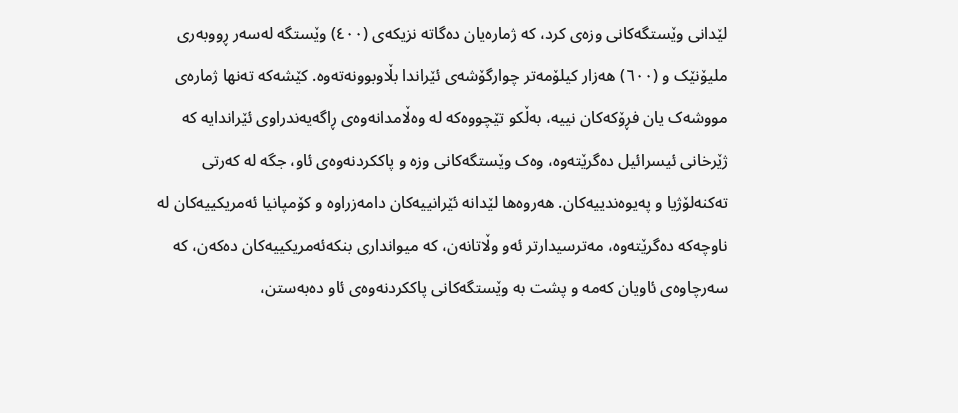لێدانی وێستگەکانی وزەی کرد، کە ژمارەیان دەگاتە نزیکەی (٤٠٠) وێستگە لەسەر ڕووبەری ملیۆنێک و (٦٠٠) هەزار کیلۆمەتر چوارگۆشەی ئێراندا بڵاوبوونەتەوە. کێشەکە تەنها ژمارەی مووشەک یان فڕۆکەکان نییە، بەڵکو تێچووەکە لە وەڵامدانەوەی ڕاگەیەندراوی ئێراندایە کە ژێرخانی ئیسرائیل دەگرێتەوە، وەک وێستگەکانی وزە و پاککردنەوەی ئاو، جگە لە کەرتی تەکنەلۆژیا و پەیوەندییەکان. هەروەها لێدانە ئێرانییەکان دامەزراوە و کۆمپانیا ئەمریکییەکان لە ناوچەکە دەگرێتەوە، مەترسیدارتر ئەو وڵاتانەن، کە میوانداری بنکەئەمریکییەکان دەکەن، کە سەرچاوەی ئاویان کەمە و پشت بە وێستگەکانی پاککردنەوەی ئاو دەبەستن،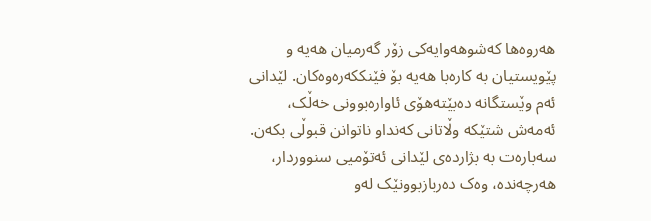هەروەها کەشوهەوایەکی زۆر گەرمیان هەیە و پێویستیان بە کارەبا هەیە بۆ فێنککەرەوەکان. لێدانی ئەم وێستگانە دەبێتەهۆی ئاوارەبوونی خەڵک، ئەمەش شتێکە وڵاتانی کەنداو ناتوانن قبوڵی بکەن.
سەبارەت بە بژاردەی لێدانی ئەتۆمیی سنووردار، هەرچەندە، وەک دەربازبوونێک لەو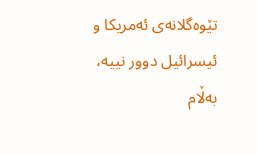تێوەگلانەی ئەمریکا و ئیسرائیل دوور نییە، بەڵام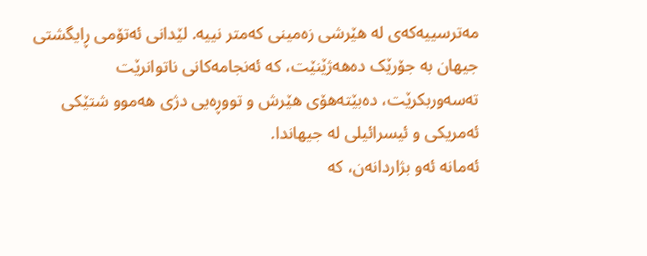مەترسییەکەی لە هێرشی زەمینی کەمتر نییە. لێدانی ئەتۆمی ڕایگشتی جیهان بە جۆرێک دەهەژێنێت، کە ئەنجامەکانی ناتوانرێت تەسەوربکرێت، دەبێتەهۆی هێرش و تووڕەیی دژی هەموو شتێکی ئەمریکی و ئیسرائیلی لە جیهاندا.
ئەمانە ئەو بژاردانەن، کە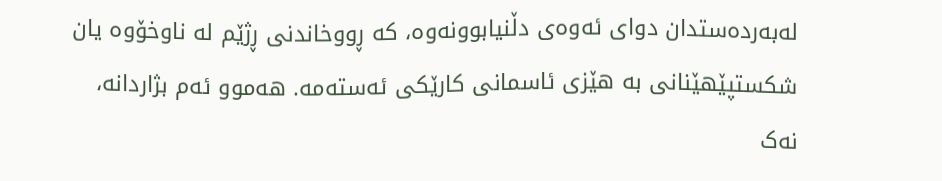لەبەردەستدان دوای ئەوەی دڵنیابوونەوە، کە ڕووخاندنی ڕژێم لە ناوخۆوە یان شکستپێهێنانی بە هێزی ئاسمانی کارێکی ئەستەمە. هەموو ئەم بژاردانە، نەک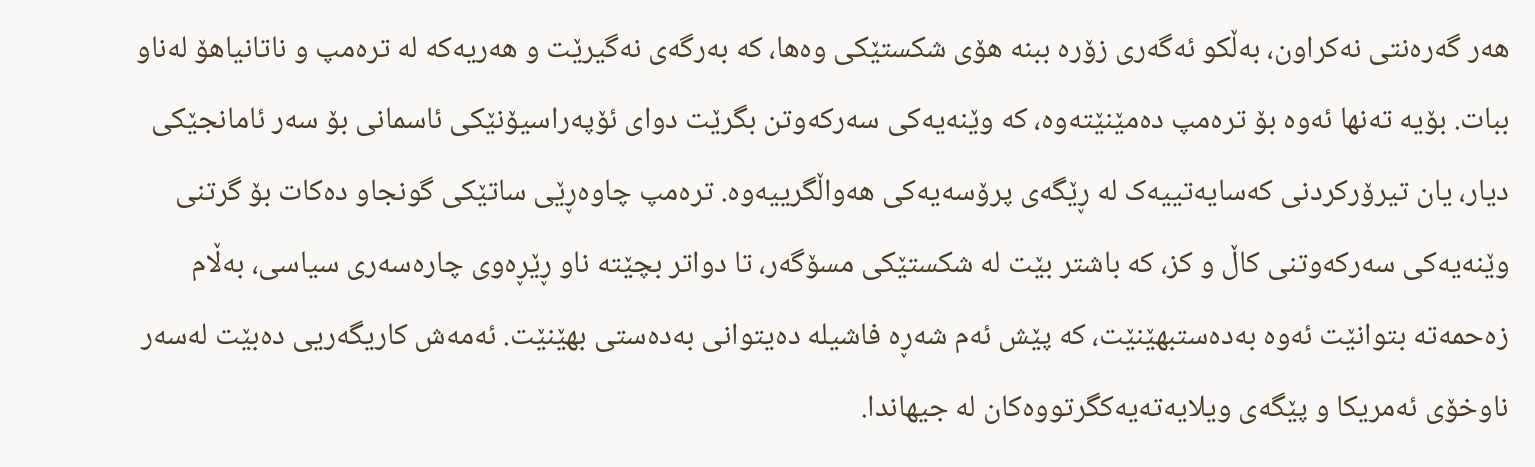هەر گەرەنتی نەکراون، بەڵکو ئەگەری زۆرە ببنە هۆی شکستێکی وەها، کە بەرگەی نەگیرێت و هەریەکە لە ترەمپ و ناتانیاهۆ لەناو ببات. بۆیە تەنها ئەوە بۆ ترەمپ دەمێنێتەوە، کە وێنەیەکی سەرکەوتن بگرێت دوای ئۆپەراسیۆنێکی ئاسمانی بۆ سەر ئامانجێکی دیار، یان تیرۆرکردنی کەسایەتییەک لە ڕێگەی پرۆسەیەکی هەواڵگرییەوە. ترەمپ چاوەڕێی ساتێکی گونجاو دەکات بۆ گرتنی وێنەیەکی سەرکەوتنی کاڵ و کز، کە باشتر بێت لە شکستێکی مسۆگەر، تا دواتر بچێتە ناو ڕێڕەوی چارەسەری سیاسی، بەڵام زەحمەتە بتوانێت ئەوە بەدەستبهێنێت، کە پێش ئەم شەڕە فاشیلە دەیتوانی بەدەستی بهێنێت. ئەمەش کاریگەریی دەبێت لەسەر ناوخۆی ئەمریکا و پێگەی ویلایەتەیەکگرتووەکان لە جیهاندا.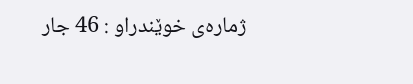ژمارەی خوێندراو : 46 جار